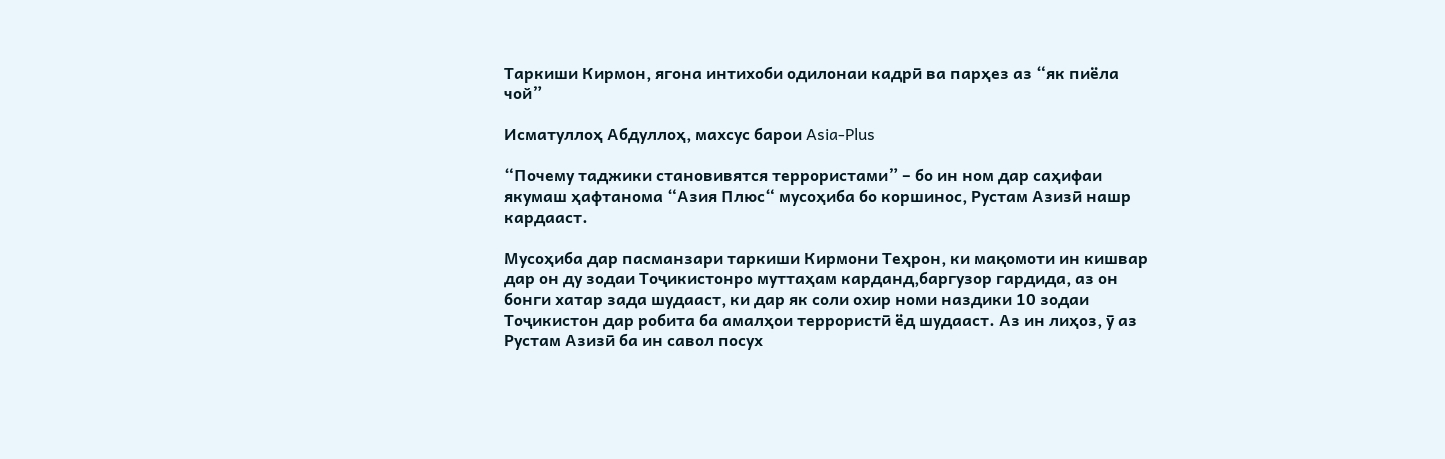Таркиши Кирмон, ягона интихоби одилонаи кадрӣ ва парҳез аз “як пиёла чой”

Исматуллоҳ Абдуллоҳ, махсус барои Asia-Plus

“Почему таджики становивятся террористами” – бо ин ном дар саҳифаи якумаш ҳафтанома “Азия Плюс“ мусоҳиба бо коршинос, Рустам Азизӣ нашр кардааст.

Мусоҳиба дар пасманзари таркиши Кирмони Теҳрон, ки мақомоти ин кишвар дар он ду зодаи Тоҷикистонро муттаҳам карданд,баргузор гардида, аз он бонги хатар зада шудааст, ки дар як соли охир номи наздики 10 зодаи Тоҷикистон дар робита ба амалҳои террористӣ ёд шудааст. Аз ин лиҳоз, ӯ аз Рустам Азизӣ ба ин савол посух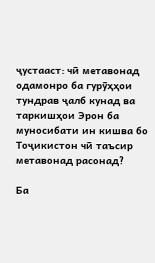ҷустааст: чӣ метавонад одамонро ба гурӯҳҳои тундрав ҷалб кунад ва таркишҳои Эрон ба муносибати ин кишва бо Тоҷикистон чӣ таъсир метавонад расонад?

Ба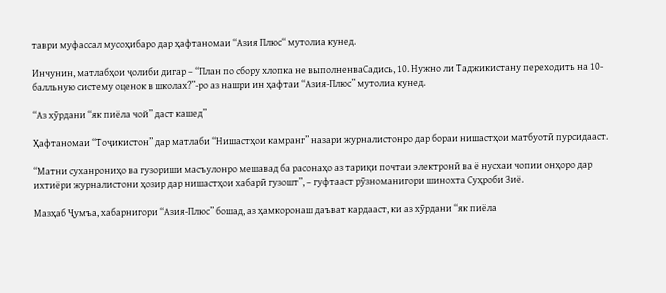таври муфассал мусоҳибаро дар ҳафтаномаи “Азия Плюс“ мутолиа кунед.

Инчунин, матлабҳои ҷолиби дигар – “План по сбору хлопка не выполненваСадись, 10. Нужно ли Таджикистану переходить на 10-балльную систему оценок в школах?”-ро аз нашри ин ҳафтаи “Азия-Плюс” мутолиа кунед.

“Аз хӯрдани “як пиёла чой” даст кашед”

Ҳафтаномаи “Тоҷикистон” дар матлаби “Нишастҳои камранг” назари журналистонро дар бораи нишастҳои матбуотӣ пурсидааст.

“Матни суханрониҳо ва гузориши масъулонро мешавад ба расонаҳо аз тариқи почтаи электронӣ ва ё нусхаи чопии онҳоро дар ихтиёри журналистони ҳозир дар нишастҳои хабарӣ гузошт”, – гуфтааст рӯзноманигори шинохта Суҳроби Зиё.

Мазҳаб Ҷумъа, хабарнигори “Азия-Плюс” бошад, аз ҳамкоронаш даъват кардааст, ки аз хӯрдани “як пиёла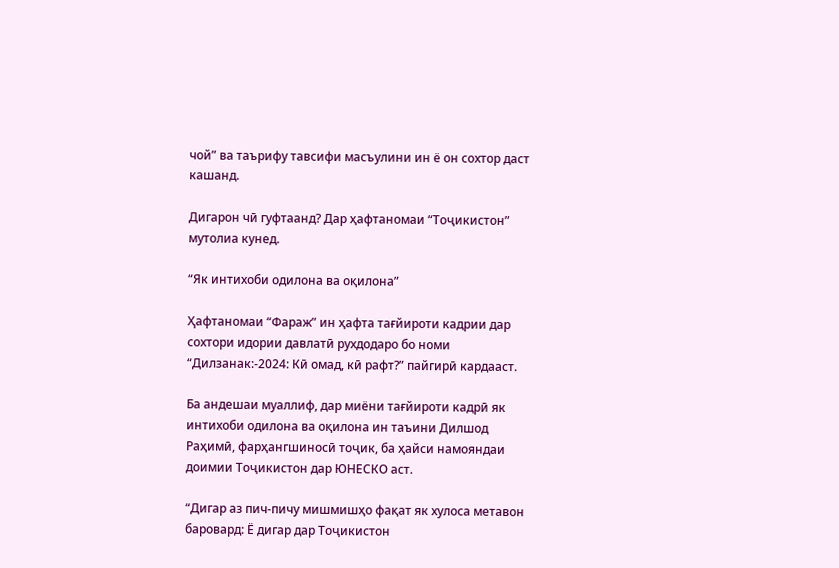чой” ва таърифу тавсифи масъулини ин ё он сохтор даст кашанд.

Дигарон чӣ гуфтаанд? Дар ҳафтаномаи “Тоҷикистон” мутолиа кунед.

“Як интихоби одилона ва оқилона”

Ҳафтаномаи “Фараж” ин ҳафта тағйироти кадрии дар сохтори идории давлатӣ рухдодаро бо номи “Дилзанак:-2024: Кӣ омад, кӣ рафт?” пайгирӣ кардааст.

Ба андешаи муаллиф, дар миёни тағйироти кадрӣ як интихоби одилона ва оқилона ин таъини Дилшод Раҳимӣ, фарҳангшиносӣ тоҷик, ба ҳайси намояндаи доимии Тоҷикистон дар ЮНЕСКО аст.

“Дигар аз пич-пичу мишмишҳо фақат як хулоса метавон баровард: Ё дигар дар Тоҷикистон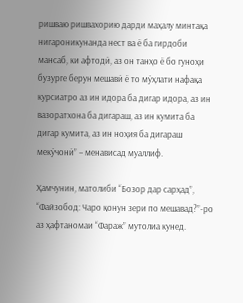ришваю ришвахорию дарди маҳалу минтақа нигароникунанда нест ва ё ба гирдоби мансаб, ки афтодӣ, аз он танҳо ё бо гуноҳи бузурге берун мешавӣ ё то мӯҳлати нафақа курсиатро аз ин идора ба дигар идора, аз ин вазоратхона ба дигараш, аз ин кумита ба дигар кумита, аз ин ноҳия ба дигараш мекӯчонӣ” – менависад муаллиф.

Ҳамчунин, матолиби “Бозор дар сарҳад”, “Файзобод: Чаро қонун зери по мешавад?”-ро аз ҳафтаномаи “Фараж” мутолиа кунед.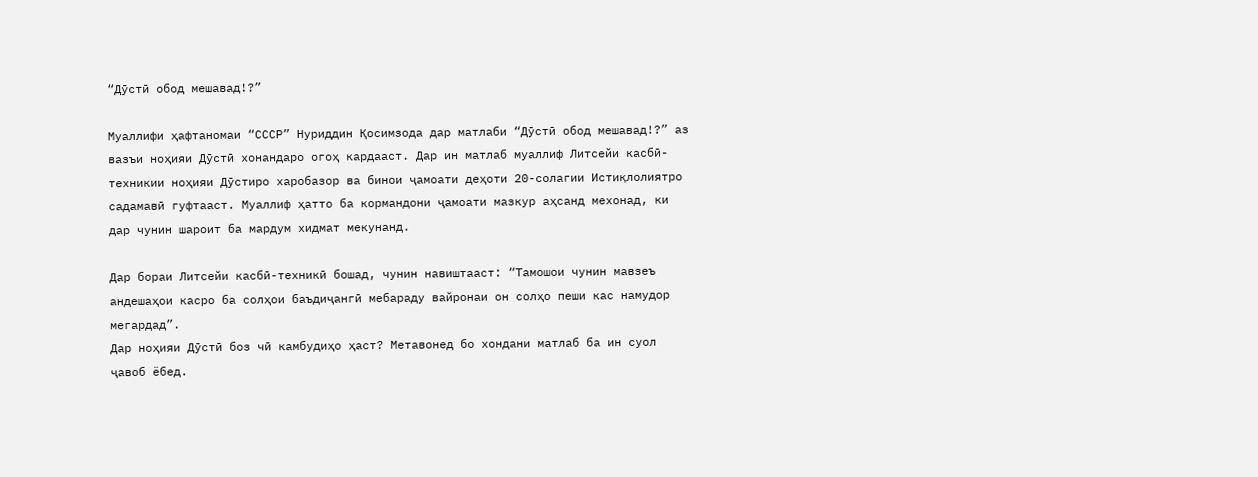“Дӯстӣ обод мешавад!?”

Муаллифи ҳафтаномаи “СССР” Нуриддин Қосимзода дар матлаби “Дӯстӣ обод мешавад!?” аз вазъи ноҳияи Дӯстӣ хонандаро огоҳ кардааст. Дар ин матлаб муаллиф Литсейи касбӣ-техникии ноҳияи Дӯстиро харобазор ва бинои ҷамоати деҳоти 20-солагии Истиқлолиятро садамавӣ гуфтааст. Муаллиф ҳатто ба кормандони ҷамоати мазкур аҳсанд мехонад, ки дар чунин шароит ба мардум хидмат мекунанд.

Дар бораи Литсейи касбӣ-техникӣ бошад, чунин навиштааст: “Тамошои чунин мавзеъ андешаҳои касро ба солҳои баъдиҷангӣ мебараду вайронаи он солҳо пеши кас намудор мегардад”.
Дар ноҳияи Дӯстӣ боз чӣ камбудиҳо ҳаст? Метавонед бо хондани матлаб ба ин суол ҷавоб ёбед.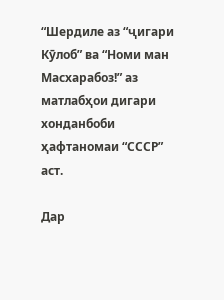“Шердиле аз “ҷигари Кӯлоб” ва “Номи ман Масхарабоз!” аз матлабҳои дигари хонданбоби ҳафтаномаи “СССР” аст.

Дар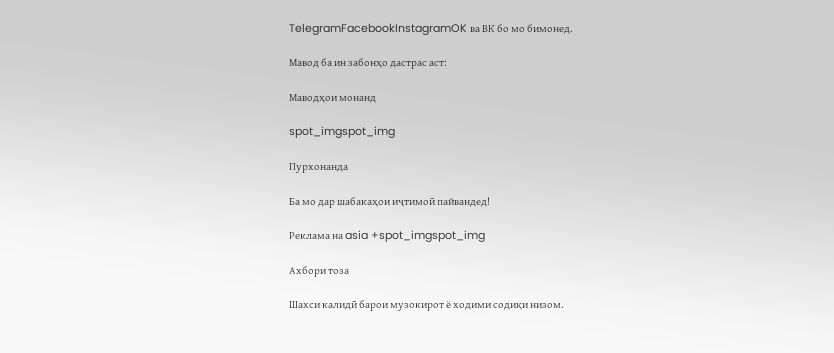TelegramFacebookInstagramOK ва ВК бо мо бимонед.

Мавод ба ин забонҳо дастрас аст:

Маводҳои монанд

spot_imgspot_img

Пурхонанда

Ба мо дар шабакаҳои иҷтимоӣ пайвандед!

Реклама на asia +spot_imgspot_img

Ахбори тоза

Шахси калидӣ барои музокирот ё ходими содиқи низом.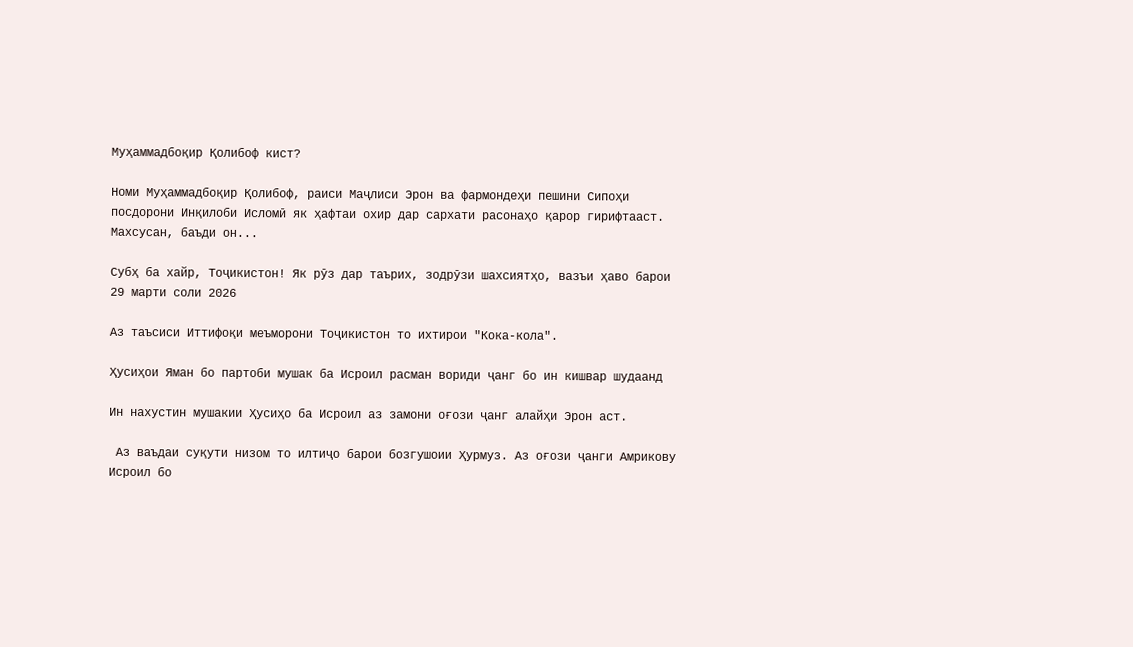Муҳаммадбоқир Қолибоф кист?

Номи Муҳаммадбоқир Қолибоф, раиси Маҷлиси Эрон ва фармондеҳи пешини Сипоҳи посдорони Инқилоби Исломӣ як ҳафтаи охир дар сархати расонаҳо қарор гирифтааст. Махсусан, баъди он...

Субҳ ба хайр, Тоҷикистон! Як рӯз дар таърих, зодрӯзи шахсиятҳо, вазъи ҳаво барои 29 марти соли 2026

Аз таъсиси Иттифоқи меъморони Тоҷикистон то ихтирои "Кока-кола".

Ҳусиҳои Яман бо партоби мушак ба Исроил расман вориди ҷанг бо ин кишвар шудаанд

Ин нахустин мушакии Ҳусиҳо ба Исроил аз замони оғози ҷанг алайҳи Эрон аст.

 Аз ваъдаи суқути низом то илтиҷо барои бозгушоии Ҳурмуз. Аз оғози ҷанги Амрикову Исроил бо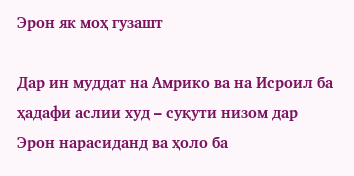Эрон як моҳ гузашт

Дар ин муддат на Амрико ва на Исроил ба ҳадафи аслии худ – суқути низом дар Эрон нарасиданд ва ҳоло ба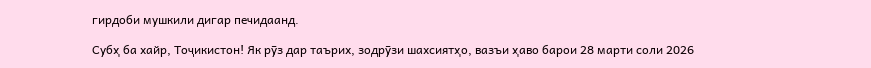гирдоби мушкили дигар печидаанд.

Субҳ ба хайр, Тоҷикистон! Як рӯз дар таърих, зодрӯзи шахсиятҳо, вазъи ҳаво барои 28 марти соли 2026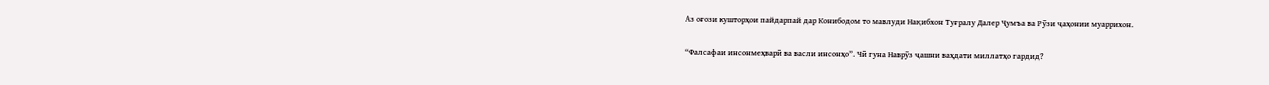Аз оғози кушторҳои пайдарпай дар Конибодом то мавлуди Нақибхон Туғралу Далер Ҷумъа ва Рӯзи ҷаҳонии муаррихон.

“Фалсафаи инсонмеҳварӣ ва васли инсонҳо”. Чӣ гуна Наврӯз ҷашни ваҳдати миллатҳо гардид?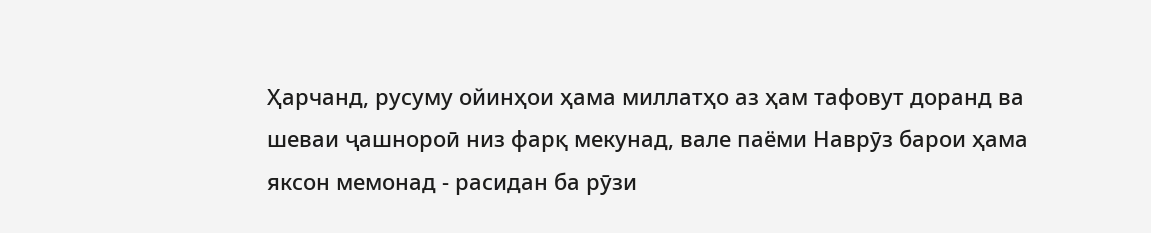Ҳарчанд, русуму ойинҳои ҳама миллатҳо аз ҳам тафовут доранд ва шеваи ҷашнороӣ низ фарқ мекунад, вале паёми Наврӯз барои ҳама яксон мемонад - расидан ба рӯзи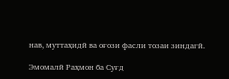нав, муттаҳидӣ ва оғози фасли тозаи зиндагӣ.

Эмомалӣ Раҳмон ба Суғд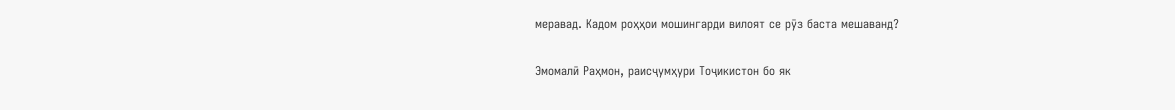меравад. Кадом роҳҳои мошингарди вилоят се рӯз баста мешаванд?

Эмомалӣ Раҳмон, раисҷумҳури Тоҷикистон бо як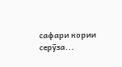сафари кории серӯза...